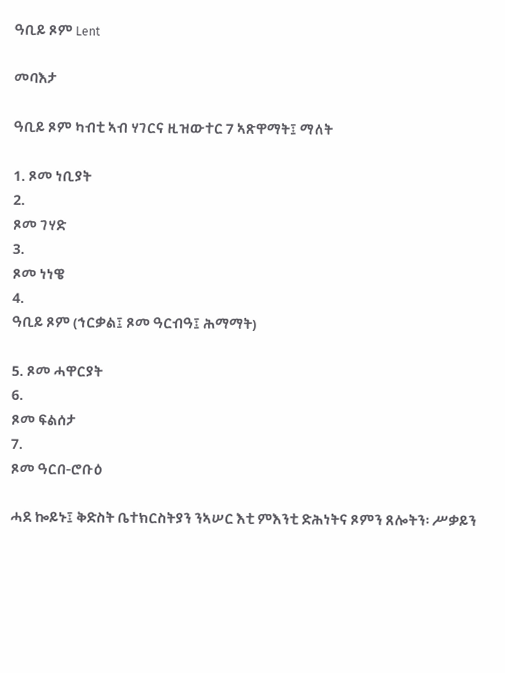ዓቢይ ጾም Lent

መባእታ

ዓቢይ ጾም ካብቲ ኣብ ሃገርና ዚዝውተር 7 ኣጽዋማት፤ ማለት

1. ጾመ ነቢያት
2.
ጾመ ገሃድ
3.
ጾመ ነነዌ
4.
ዓቢይ ጾም (ኅርቃል፤ ጾመ ዓርብዓ፤ ሕማማት)

5. ጾመ ሓዋርያት
6.
ጾመ ፍልሰታ
7.
ጾመ ዓርበ-ሮቡዕ

ሓደ ኰይኑ፤ ቅድስት ቤተክርስትያን ንኣሠር እቲ ምእንቲ ድሕነትና ጾምን ጸሎትን፡ ሥቃይን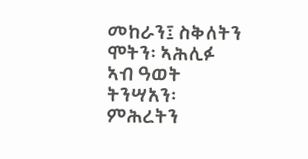መከራን፤ ስቅለትን ሞትን፡ ኣሕሊፉ ኣብ ዓወት ትንሣአን፡ ምሕረትን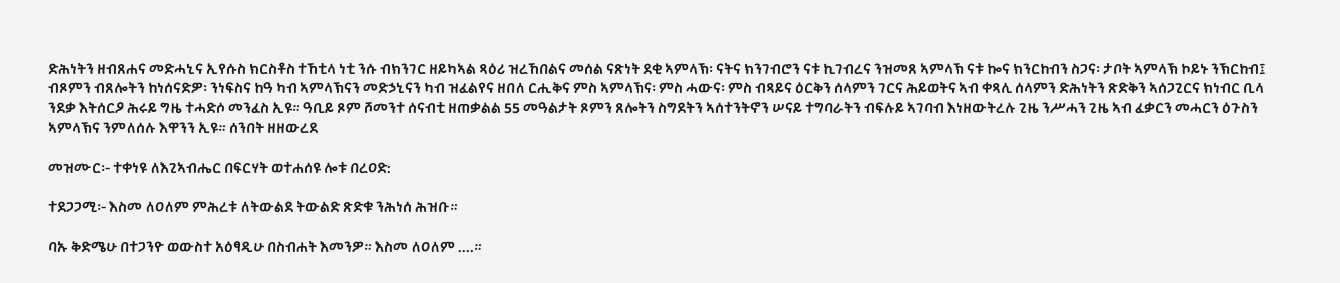ድሕነትን ዘብጸሐና መድሓኒና ኢየሱስ ክርስቶስ ተኸቲላ ነቲ ንሱ ብክንገር ዘይካኣል ጻዕሪ ዝረኸበልና መሰል ናጽነት ደቂ ኣምላኽ፡ ናትና ክንገብሮን ናቱ ኪገብረና ንዝመጸ ኣምላኽ ናቱ ኰና ክንርከብን ስጋና፡ ታቦት ኣምላኽ ኮይኑ ንኽርከብ፤ ብጾምን ብጸሎትን ከነሰናድዎ፡ ንነፍስና ከዓ ካብ ኣምላኽናን መድኃኒናን ካብ ዝፈልየና ዘበለ ርሒቅና ምስ ኣምላኽና፡ ምስ ሓውና፡ ምስ ብጻይና ዕርቅን ሰላምን ገርና ሕይወትና ኣብ ቀጻሊ ሰላምን ድሕነትን ጽድቅን ኣሰጋጊርና ክነብር ቢላ ንደቃ እትሰርዖ ሕሩይ ግዜ ተሓድሶ መንፈስ ኢዩ። ዓቢይ ጾም ሾመንተ ሰናብቲ ዘጠቃልል 55 መዓልታት ጾምን ጸሎትን ስግደትን ኣሰተንትኖን ሠናይ ተግባራትን ብፍሉይ ኣገባብ እነዘውትረሉ ጊዜ ንሥሓን ጊዜ ኣብ ፈቃርን መሓርን ዕጉስን ኣምላኽና ንምለሰሉ እዋንን ኢዩ። ሰንበት ዘዘውረደ

መዝሙር፡- ተቀነዩ ለእጊኣብሔር በፍርሃት ወተሐሰዩ ሎቱ በረዐድ:

ተደጋጋሚ፡- እስመ ለዐለም ምሕረቱ ለትውልደ ትውልድ ጽድቁ ንሕነሰ ሕዝቡ።

ባኡ ቅድሜሁ በተጋንዮ ወውስተ አዕፃዲሁ በስብሐት እመንዎ። እስመ ለዐለም ....።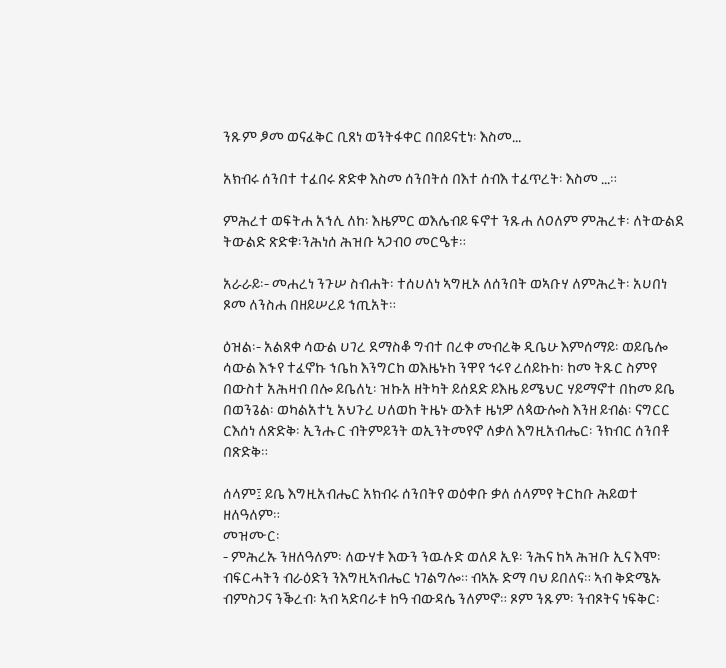ንጹም ፆመ ወናፈቅር ቢጸነ ወንትፋቀር በበይናቲነ፡ እስመ...

አክብሩ ሰንበተ ተፈበሩ ጽድቀ እስመ ሰንበትሰ በእተ ሰብእ ተፈጥረት፡ እስመ ...።

ምሕረተ ወፍትሐ አኀሊ ለከ፡ እዜምር ወእሌብይ ፍኖተ ንጹሐ ለዐለም ምሕረቱ፡ ለትውልደ ትውልድ ጽድቁ፡ንሕነሰ ሕዝቡ ኣጋብዐ መርዔቱ።

አራራይ፡- መሐረነ ንጉሠ ስብሐት፡ ተሰሀለነ ኣግዚኦ ለሰንበት ወኣቡሃ ለምሕረት፡ አሀበነ ጾመ ለንስሐ በዘይሠረይ ኀጢአት።

ዕዝል፡- አልጸቀ ሳውል ሀገረ ደማስቆ ግብተ በረቀ መብረቅ ዲቤሁ እምሰማይ፡ ወይቤሎ ሳውል እኁየ ተፈኖኩ ኀቤከ እንግርከ ወእዜኑከ ንዋየ ኅሩየ ረሰይኩከ፡ ከመ ትጹር ስምየ በውስተ አሕዛብ በሎ ይቤለኒ፡ ዝኩአ ዘትካት ይሰደድ ይእዜ ይሜህር ሃይማኖተ በከመ ይቤ በወንጌል፡ ወካልአተኒ አህጉረ ሀለወከ ትዜኑ ውእቱ ዜነዎ ለጳውሎስ እንዘ ይብል፡ ናግርር ርእሰነ ለጽድቅ፡ ኢንሑር ብትምይንት ወኢንትመየኖ ለቃለ እግዚአብሔር፡ ንክብር ሰንበቶ በጽድቅ።

ሰላም፤ ይቤ እግዚአብሔር አክብሩ ሰንበትየ ወዕቀቡ ቃለ ሰላምየ ትርከቡ ሕይወተ ዘለዓለም።
መዝሙር፡
- ምሕረኡ ንዘለዓለም፡ ለውሃቱ እውን ንዉሉድ ወለዶ ኢዩ፡ ንሕና ከኣ ሕዝቡ ኢና እሞ፡ ብፍርሓትን ብራዕድን ንእግዚኣብሔር ነገልግሎ። ብኣኡ ድማ ባህ ይበለና። ኣብ ቅድሜኡ ብምስጋና ንቕረብ፡ ኣብ ኣድባራቱ ከዓ ብውዳሴ ንለምኖ። ጾም ንጹም፡ ንብጾትና ነፍቅር፡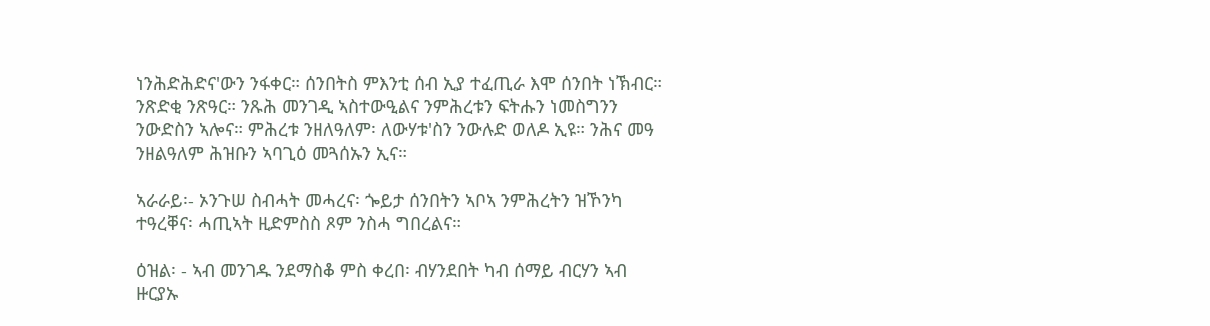ነንሕድሕድና'ውን ንፋቀር። ሰንበትስ ምእንቲ ሰብ ኢያ ተፈጢራ እሞ ሰንበት ነኽብር። ንጽድቂ ንጽዓር። ንጹሕ መንገዲ ኣስተውዒልና ንምሕረቱን ፍትሑን ነመስግንን ንውድስን ኣሎና። ምሕረቱ ንዘለዓለም፡ ለውሃቱ'ስን ንውሉድ ወለዶ ኢዩ። ንሕና መዓ ንዘልዓለም ሕዝቡን ኣባጊዕ መጓሰኡን ኢና።

ኣራራይ፡- ኦንጉሠ ስብሓት መሓረና፡ ጐይታ ሰንበትን ኣቦኣ ንምሕረትን ዝኾንካ ተዓረቐና፡ ሓጢኣት ዚድምስስ ጾም ንስሓ ግበረልና።

ዕዝል፡ - ኣብ መንገዱ ንደማስቆ ምስ ቀረበ፡ ብሃንደበት ካብ ሰማይ ብርሃን ኣብ ዙርያኡ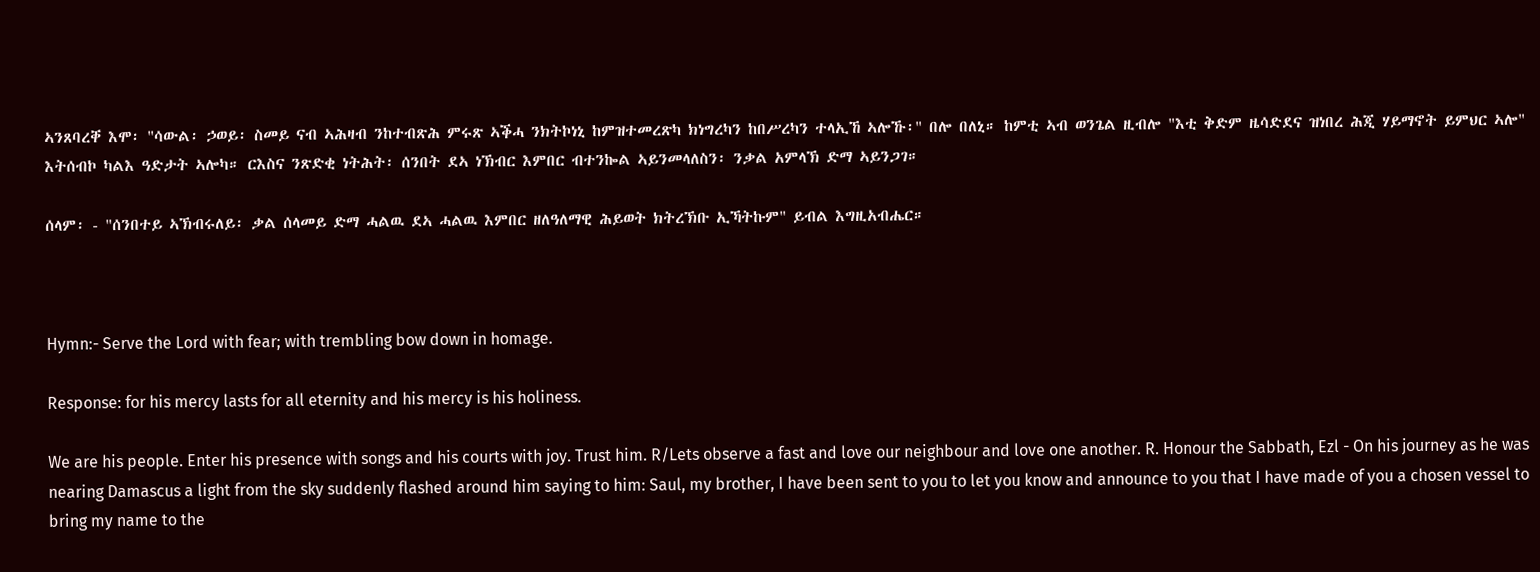ኣንጸባረቐ እሞ፡ "ሳውል፡ ኃወይ፡ ስመይ ናብ ኣሕዛብ ንከተብጽሕ ምሩጽ ኣቕሓ ንክትኮነኒ ከምዝተመረጽካ ክነግረካን ከበሥረካን ተላኢኸ ኣሎኹ፡" በሎ በለኒ። ከምቲ ኣብ ወንጌል ዚብሎ "እቲ ቅድም ዜሳድደና ዝነበረ ሕጂ ሃይማኖት ይምህር ኣሎ" እትሰብኮ ካልእ ዓድታት ኣሎካ። ርእስና ንጽድቂ ነትሕት፡ ሰንበት ደኣ ነኽብር እምበር ብተንኰል ኣይንመላለስን፡ ንቃል አምላኽ ድማ ኣይንጋገ።

ሰላም፡ - "ሰንበተይ ኣኽብሩለይ፡ ቃል ሰላመይ ድማ ሓልዉ ደኣ ሓልዉ እምበር ዘለዓለማዊ ሕይወት ክትረኽቡ ኢኻትኩም" ይብል እግዚአብሔር።



Hymn:- Serve the Lord with fear; with trembling bow down in homage.

Response: for his mercy lasts for all eternity and his mercy is his holiness.

We are his people. Enter his presence with songs and his courts with joy. Trust him. R/Lets observe a fast and love our neighbour and love one another. R. Honour the Sabbath, Ezl - On his journey as he was nearing Damascus a light from the sky suddenly flashed around him saying to him: Saul, my brother, I have been sent to you to let you know and announce to you that I have made of you a chosen vessel to bring my name to the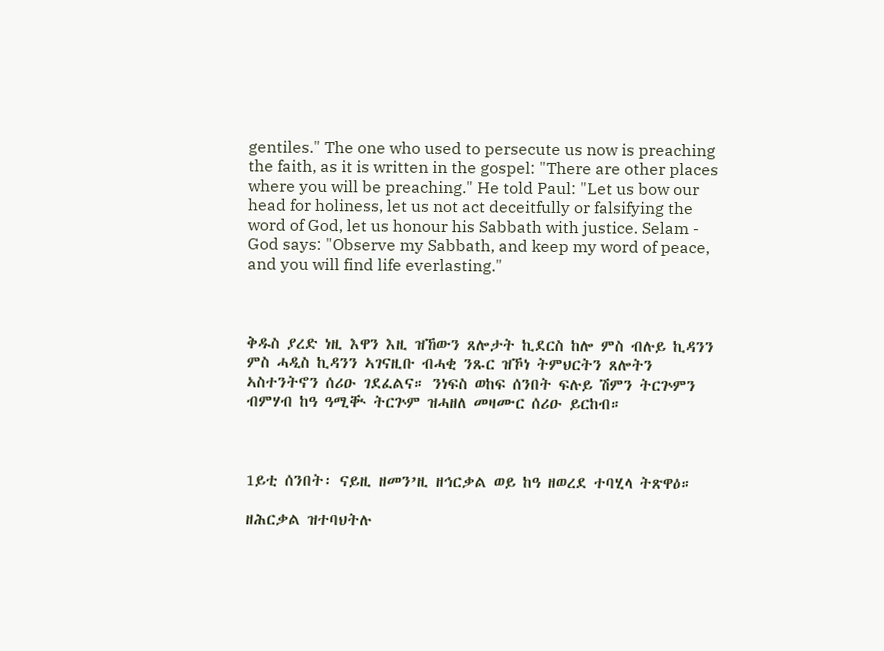gentiles." The one who used to persecute us now is preaching the faith, as it is written in the gospel: "There are other places where you will be preaching." He told Paul: "Let us bow our head for holiness, let us not act deceitfully or falsifying the word of God, let us honour his Sabbath with justice. Selam - God says: "Observe my Sabbath, and keep my word of peace, and you will find life everlasting."



ቅዱስ ያረድ ነዚ እዋን እዚ ዝኸውን ጸሎታት ኪደርስ ከሎ ምስ ብሉይ ኪዳንን ምስ ሓዲስ ኪዳንን ኣገናዚቡ ብሓቂ ንጹር ዝኾነ ትምህርትን ጸሎትን ኣስተንትኖን ሰሪዑ ገደፈልና። ንነፍስ ወከፍ ሰንበት ፍሉይ ሽምን ትርጕምን ብምሃብ ከዓ ዓሚቚ ትርጕም ዝሓዘለ መዛሙር ሰሪዑ ይርከብ።



1ይቲ ሰንበት፡ ናይዚ ዘመን’ዚ ዘኅርቃል ወይ ከዓ ዘወረደ ተባሂላ ትጽዋዕ።

ዘሕርቃል ዝተባህትሉ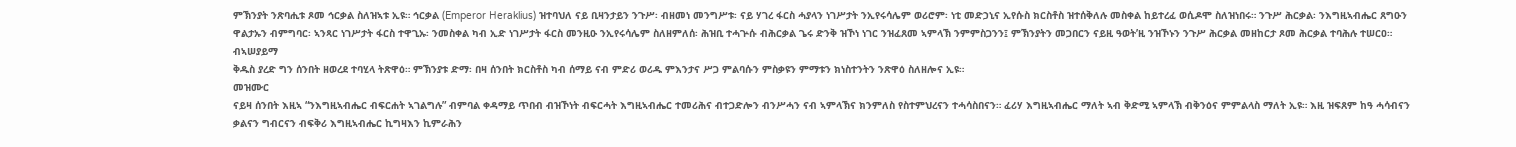ምኽንያት ንጽባሒቱ ጾመ ኅርቃል ስለዝኣቱ ኢዩ። ኅርቃል (Emperor Heraklius) ዝተባህለ ናይ ቢዛንታይን ንጉሥ፡ ብዘመነ መንግሥቱ፡ ናይ ሃገረ ፋርስ ሓያላን ነገሥታት ንኢየሩሳሌም ወሪሮም፡ ነቲ መድኃኒና ኢየሱስ ክርስቶስ ዝተሰቅለሉ መስቀል ከይተረፈ ወሲዶሞ ስለዝነበሩ። ንጉሥ ሕርቃል፡ ንእግዚኣብሔር ጸግዑን ዋልታኡን ብምግባር፡ ኣንጻር ነገሥታት ፋርስ ተዋጊኡ፡ ንመስቀል ካብ ኢድ ነገሥታት ፋርስ መንዚዑ ንኢየሩሳሌም ስለዘምለሰ፡ ሕዝቢ ተሓጕሱ ብሕርቃል ጌሩ ድንቅ ዝኾነ ነገር ንዝፈጸመ ኣምላኽ ንምምስጋንን፤ ምኽንያትን መጋበርን ናይዚ ዓወት’ዚ ንዝኾኑን ንጉሥ ሕርቃል መዘከርታ ጾመ ሕርቃል ተባሕሉ ተሠርዐ።
ብኣሠያይማ
ቅዱስ ያረድ ግን ሰንበት ዘወረደ ተባሂላ ትጽዋዕ። ምኽንያቱ ድማ፡ በዛ ሰንበት ክርስቶስ ካብ ሰማይ ናብ ምድሪ ወሪዱ ምእንታና ሥጋ ምልባሱን ምስቃዩን ምማቱን ክነስተንትን ንጽዋዕ ስለዘሎና ኢዩ።
መዝሙር
ናይዛ ሰንበት እዚኣ “ንእግዚኣብሔር ብፍርሐት ኣገልግሉ” ብምባል ቀዳማይ ጥበብ ብዝኾነት ብፍርሓት እግዚኣብሔር ተመሪሕና ብተጋድሎን ብንሥሓን ናብ ኣምላኽና ክንምለስ የስተምህረናን ተሓሳስበናን። ፈሪሃ እግዚኣብሔር ማለት ኣብ ቅድሚ ኣምላኽ ብቅንዕና ምምልላስ ማለት ኢዩ። እዚ ዝፍጸም ከዓ ሓሳብናን ቃልናን ግብርናን ብፍቅሪ እግዚኣብሔር ኪግዛእን ኪምራሕን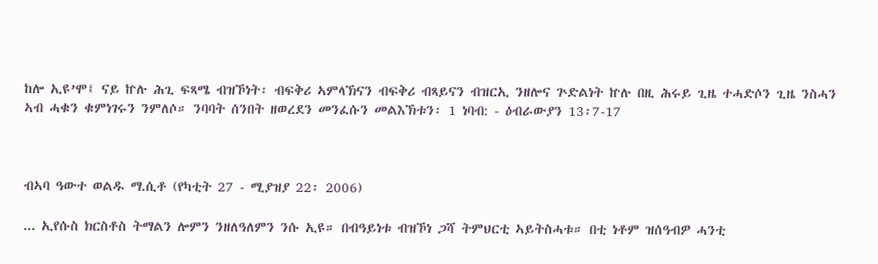ከሎ ኢዩ’ሞ፤ ናይ ኵሉ ሕጊ ፍጻሜ ብዝኾነት፡ ብፍቅሪ ኣምላኽናን ብፍቅሪ ብጻይናን ብዝርኢ ንዘሎና ጕድልነት ኵሉ በዚ ሕሩይ ጊዜ ተሓድሶን ጊዜ ንስሓን ኣብ ሓቁን ቁምነገሩን ንምለሶ። ንባባት ሰንበት ዘወረደን መንፈሱን መልእኽቱን፡ 1 ነባብ: - ዕብራውያን 13፡7-17



ብኣባ ዓውተ ወልዱ ማ.ሲቶ (የካቲት 27 - ሚያዝያ 22፡ 2006)

... ኢየሱስ ክርስቶስ ትማልን ሎምን ንዘለዓለምን ንሱ ኢዩ። በብዓይነቱ ብዝኾነ ጋሻ ትምህርቲ ኣይትስሓቱ። በቲ ነቶም ዝሰዓብዎ ሓንቲ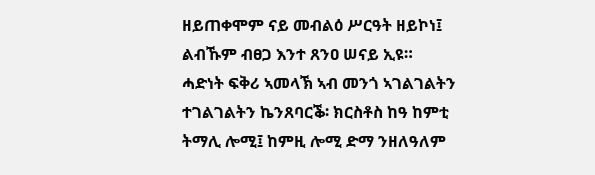ዘይጠቀሞም ናይ መብልዕ ሥርዓት ዘይኮነ፤ ልብኹም ብፀጋ እንተ ጸንዐ ሠናይ ኢዩ።
ሓድነት ፍቅሪ ኣመላኽ ኣብ መንጎ ኣገልገልትን ተገልገልትን ኬንጸባርቕ፡ ክርስቶስ ከዓ ከምቲ ትማሊ ሎሚ፤ ከምዚ ሎሚ ድማ ንዘለዓለም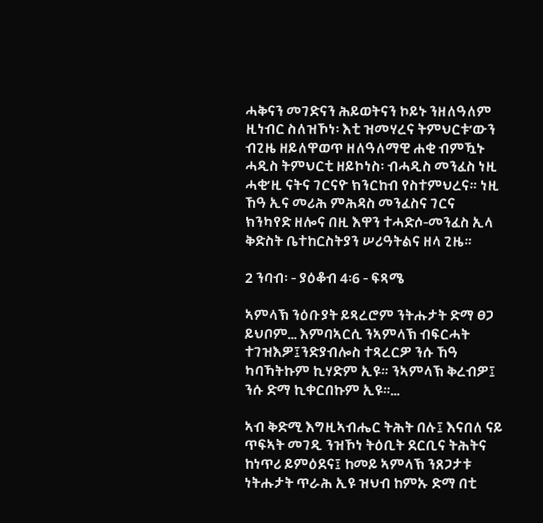ሓቅናን መገድናን ሕይወትናን ኮይኑ ንዘለዓለም ዚነብር ስለዝኾነ፡ እቲ ዝመሃረና ትምህርቱ’ውን ብጊዜ ዘይለዋወጥ ዘለዓለማዊ ሐቂ ብምዃኑ ሓዲስ ትምህርቲ ዘይኮነስ፡ ብሓዲስ መንፈስ ነዚ ሓቂ’ዚ ናትና ገርናዮ ክንርከብ የስተምህረና። ነዚ ኸዓ ኢና መሪሕ ምሕዳስ መንፈስና ገርና ክንካየድ ዘሎና በዚ እዋን ተሓድሶ-መንፈስ ኢላ ቅድስት ቤተከርስትያን ሠሪዓትልና ዘላ ጊዜ።

2 ንባብ፡ - ያዕቆብ 4፡6 - ፍጻሜ

ኣምላኽ ንዕቡያት ይጻረሮም ንትሑታት ድማ ፀጋ ይህቦም… እምባኣርሲ ንኣምላኽ ብፍርሓት ተገዝእዎ፤ንድያብሎስ ተጻረርዎ ንሱ ኸዓ ካባኻትኩም ኪሃድም ኢዩ። ንኣምላኽ ቅረብዎ፤ ንሱ ድማ ኪቀርበኩም ኢዩ።…

ኣብ ቅድሚ እግዚኣብሔር ትሕት በሉ፤ እናበለ ናይ ጥፍኣት መገዲ ንዝኾነ ትዕቢት ደርቢና ትሕትና ከነጥሪ ይምዕደና፤ ከመይ ኣምላኽ ንጸጋታቱ ነትሑታት ጥራሕ ኢዩ ዝህብ ከምኡ ድማ በቲ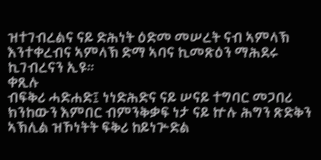ዝተገብረልና ናይ ድሕነት ዕድመ መሠረት ናብ ኣምላኽ እንተቀረብና ኣምላኽ ድማ ኣባና ኪመጽዕን ማሕደሩ ኪገብረናን ኢዩ።
ቀጺሉ
ብፍቅሪ ሓድሐድ፤ ነነድሕድና ናይ ሠናይ ተግባር መጋበሪ ክንከውን እምበር ብምንቅቃፍ ነታ ናይ ኵሉ ሕግን ጽድቅን ኣኽሊል ዝኾነትት ፍቅሪ ከይነጕድል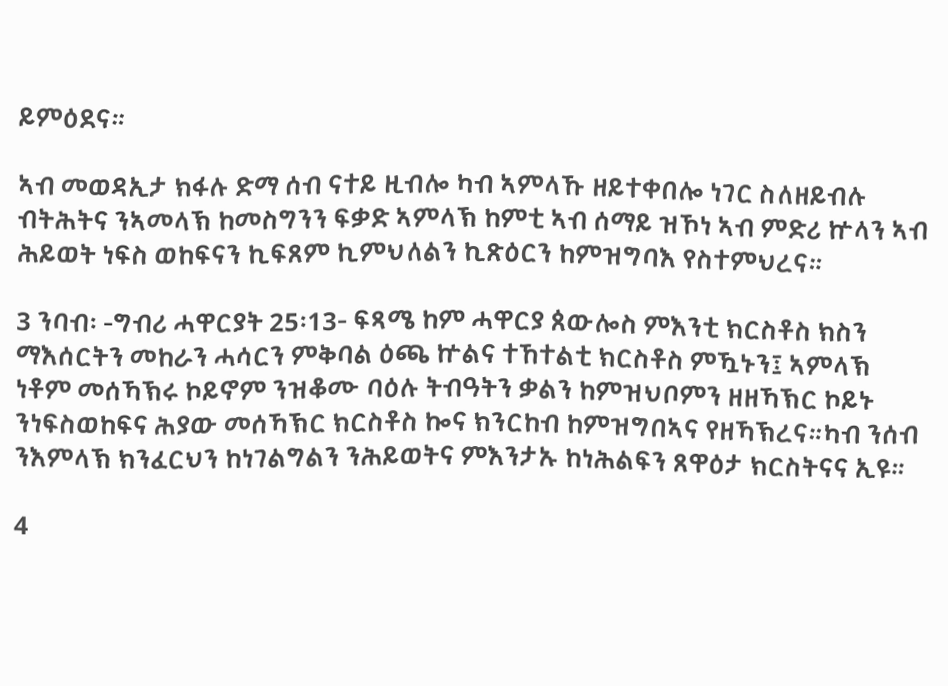ይምዕደና።

ኣብ መወዳኢታ ክፋሉ ድማ ሰብ ናተይ ዚብሎ ካብ ኣምላኹ ዘይተቀበሎ ነገር ስለዘይብሉ ብትሕትና ንኣመላኽ ከመስግንን ፍቃድ ኣምላኽ ከምቲ ኣብ ሰማይ ዝኾነ ኣብ ምድሪ ኵላን ኣብ ሕይወት ነፍስ ወከፍናን ኪፍጸም ኪምህለልን ኪጽዕርን ከምዝግባእ የስተምህረና።

3 ንባብ፡ -ግብሪ ሓዋርያት 25፡13- ፍጻሜ ከም ሓዋርያ ጰውሎስ ምእንቲ ክርስቶስ ክስን ማእሰርትን መከራን ሓሳርን ምቅባል ዕጫ ኵልና ተኸተልቲ ክርስቶስ ምዃኑን፤ ኣምላኽ ነቶም መሰኻኽሩ ኮይኖም ንዝቆሙ ባዕሉ ትብዓትን ቃልን ከምዝህቦምን ዘዘኻኽር ኮይኑ ንነፍስወከፍና ሕያው መሰኻኽር ክርስቶስ ኰና ክንርከብ ከምዝግበኣና የዘኻኽረና።ካብ ንሰብ ንእምላኽ ክንፈርህን ከነገልግልን ንሕይወትና ምእንታኡ ከነሕልፍን ጸዋዕታ ክርስትናና ኢዩ።

4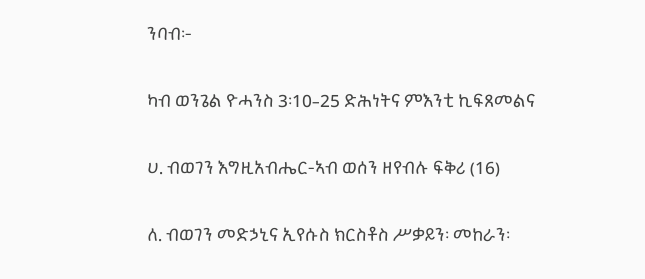ንባብ፡-

ካብ ወንጌል ዮሓንስ 3፡10–25 ድሕነትና ምእንቲ ኪፍጸመልና

ሀ. ብወገን እግዚአብሔር-ኣብ ወሰን ዘየብሉ ፍቅሪ (16)

ለ. ብወገን መድኃኒና ኢየሱስ ክርስቶስ ሥቃይን፡ መከራን፡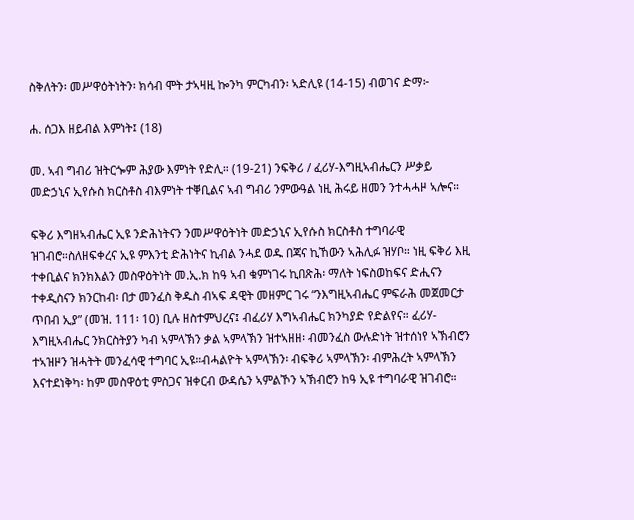ስቅለትን፡ መሥዋዕትነትን፡ ክሳብ ሞት ታኣዛዚ ኰንካ ምርካብን፡ ኣድሊዩ (14-15) ብወገና ድማ፦

ሐ. ሰጋእ ዘይብል እምነት፤ (18)

መ. ኣብ ግብሪ ዝትርጐም ሕያው እምነት የድሊ። (19-21) ንፍቅሪ / ፈሪሃ-እግዚኣብሔርን ሥቃይ መድኃኒና ኢየሱስ ክርስቶስ ብእምነት ተቐቢልና ኣብ ግብሪ ንምውዓል ነዚ ሕሩይ ዘመን ንተሓሓዞ ኣሎና።

ፍቅሪ እግዘኣብሔር ኢዩ ንድሕነትናን ንመሥዋዕትነት መድኃኒና ኢየሱስ ክርስቶስ ተግባራዊ ዝገብሮ።ስለዘፍቀረና ኢዩ ምእንቲ ድሕነትና ኪብል ንሓደ ወዱ በጃና ኪኸውን ኣሕሊፉ ዝሃቦ። ነዚ ፍቅሪ እዚ ተቀቢልና ክንክእልን መስዋዕትነት መ.ኢ.ክ ከዓ ኣብ ቁምነገሩ ኪበጽሕ፡ ማለት ነፍስወከፍና ድሒናን ተቀዲስናን ክንርከብ፡ በታ መንፈስ ቅዱስ ብኣፍ ዳዊት መዘምር ገሩ “ንእግዚኣብሔር ምፍራሕ መጀመርታ ጥበብ ኢያ” (መዝ. 111፡ 10) ቢሉ ዘስተምህረና፤ ብፈሪሃ እግኣብሔር ክንካያድ የድልየና። ፈሪሃ-እግዚኣብሔር ንክርስትያን ካብ ኣምላኽን ቃል ኣምላኽን ዝተኣዘዘ፡ ብመንፈስ ውሉድነት ዝተሰነየ ኣኽብሮን ተኣዝዞን ዝሓትት መንፈሳዊ ተግባር ኢዩ።ብሓልዮት ኣምላኽን፡ ብፍቅሪ ኣምላኽን፡ ብምሕረት ኣምላኽን እናተደነቅካ፡ ከም መስዋዕቲ ምስጋና ዝቀርብ ውዳሴን ኣምልኾን ኣኽብሮን ከዓ ኢዩ ተግባራዊ ዝገብሮ።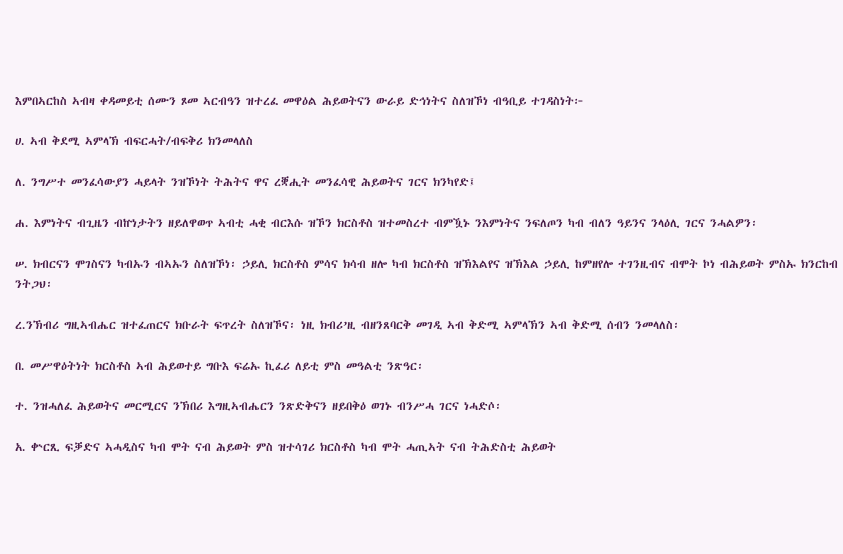እምበኣርከስ ኣብዛ ቀዳመይቲ ሰሙን ጾመ ኣርብዓን ዝተረፈ መዋዕል ሕይወትናን ውራይ ድኅነትና ስለዝኾነ ብዓቢይ ተገዳስነት፦

ሀ. ኣብ ቅደሚ ኣምላኽ ብፍርሓት/ብፍቅሪ ክንመላለስ

ለ. ንግሥተ መንፈሳውያን ሓይላት ንዝኾነት ትሕትና ዋና ረቛሒት መንፈሳዊ ሕይወትና ገርና ክንካየድ፤

ሐ. እምነትና ብጊዜን ብኵነታትን ዘይለዋወጥ ኣብቲ ሓቂ ብርእሱ ዝኾን ክርስቶስ ዝተመስረተ ብምዃኑ ንእምነትና ንፍለጦን ካብ ብለን ዓይንና ንላዕሊ ገርና ንሓልዎን፡

ሠ. ክብርናን ሞገስናን ካብኡን ብኣኡን ስለዝኾነ፡ ኃይሊ ክርስቶስ ምሳና ክሳብ ዘሎ ካብ ክርስቶስ ዝኽእልየና ዝኽእል ኃይሊ ከምዘየሎ ተገንዚብና ብሞት ኮነ ብሕይወት ምስኡ ክንርከብ ንትጋህ፡

ረ.ንኽብሪ ግዚኣብሔር ዝተፈጠርና ክቡራት ፍጥረት ስለዝኾና፡ ነዚ ክብሪ’ዚ ብዘንጸባርቅ መገዲ ኣብ ቅድሚ ኣምላኽን ኣብ ቅድሚ ሰብን ንመላለስ፡

በ. መሥዋዕትነት ክርስቶስ ኣብ ሕይወተይ ግቡእ ፍሬኡ ኪፈሪ ለይቲ ምስ መዓልቲ ንጽዓር፡

ተ. ንዝሓለፈ ሕይወትና መርሚርና ንኽበሪ እግዚኣብሔርን ንጽድቅናን ዘይበቅዕ ወገኑ ብንሥሓ ገርና ነሓድሶ፡

አ. ቍርጺ ፍቓድና ኣሓዲስና ካብ ሞት ናብ ሕይወት ምስ ዝተሳገሪ ክርስቶስ ካብ ሞት ሓጢኣት ናብ ትሕድስቲ ሕይወት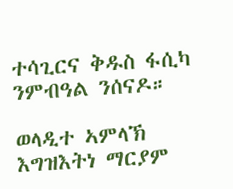ተሳጊርና ቅዱስ ፋሲካ ንምብዓል ንሰናዶ።

ወላዲተ ኣምላኽ እግዝእትነ ማርያም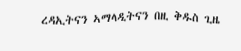ረዳኢትናን ኣማላዲትናን በዚ ቅዱስ ጊዜ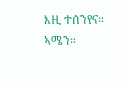እዚ ተሰንየና። ኣሜን።